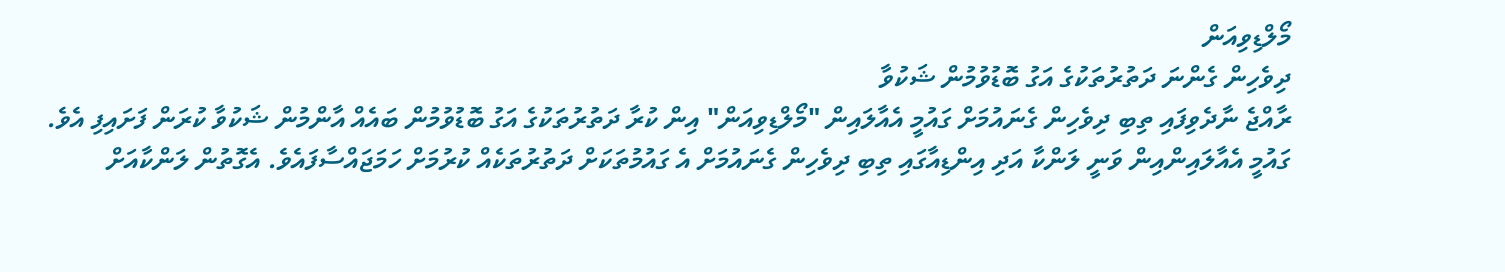މޯލްޑިވިއަން
ދިވެހިން ގެންނަ ދަތުރުތަކުގެ އަގު ބޮޑުވުމުން ޝަކުވާ
ރާއްޖެ ނާދެވިފައި ތިބި ދިވެހިން ގެނައުމަށް ގައުމީ އެއާލައިން "މޯލްޑިވިއަން" އިން ކުރާ ދަތުރުތަކުގެ އަގު ބޮޑުވުމުން ބައެއް އާންމުން ޝަކުވާ ކުރަން ފަށައިފި އެވެ.
ގައުމީ އެއާލައިންއިން ވަނީ ލަންކާ އަދި އިންޑިއާގައި ތިބި ދިވެހިން ގެނައުމަށް އެ ގައުމުތަކަށް ދަތުރުތަކެއް ކުރުމަށް ހަމަޖައްސާފައެވެ. އެގޮތުން ލަންކާއަށް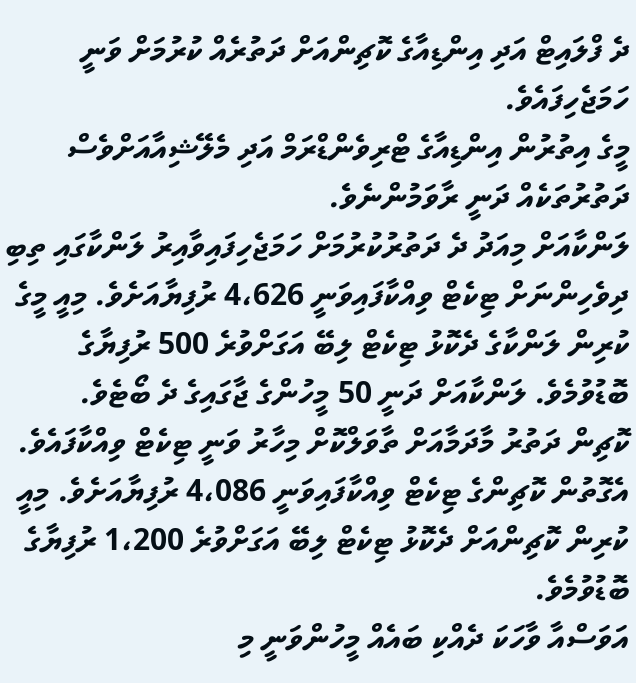ދެ ފްލައިޓް އަދި އިންޑިއާގެ ކޮޗިންއަށް ދަތުރެއް ކުރުމަށް ވަނީ ހަމަޖެހިފައެވެ.
މީގެ އިތުރުން އިންޑިއާގެ ޓްރިވެންޑްރަމް އަދި މެލޭޝިއާއަށްވެސް ދަތުރުތަކެއް ދަނީ ރާވަމުންނެވެ.
ލަންކާއަށް މިއަދު ދެ ދަތުރުކުރުމަށް ހަމަޖެހިފައިވާއިރު ލަންކާގައި ތިބި ދިވެހިންނަށް ޓިކެޓް ވިއްކާފައިވަނީ 4،626 ރުފިޔާއަށެވެ. މިއީ މީގެ ކުރިން ލަންކާގެ ދެކޮޅު ޓިކެޓް ލިބޭ އަގަށްވުރެ 500 ރުފިޔާގެ ބޮޑުވުމެވެ. ލަންކާއަށް ދަނީ 50 މީހުންގެ ޖާގައިގެ ދެ ބޯޓެވެ.
ކޮޗިން ދަތުރު މާދަމާއަށް ތާވަލްކޮށް މިހާރު ވަނީ ޓިކެޓް ވިއްކާފައެވެ. އެގޮތުން ކޮޗިންގެ ޓިކެޓް ވިއްކާފައިވަނީ 4،086 ރުފިޔާއަށެވެ. މިއީ ކުރިން ކޮޗިންއަށް ދެކޮޅު ޓިކެޓް ލިބޭ އަގަށްވުރެ 1،200 ރުފިޔާގެ ބޮޑުވުމެވެ.
އަވަސްއާ ވާހަކަ ދެއްކި ބައެއް މީހުންވަނީ މި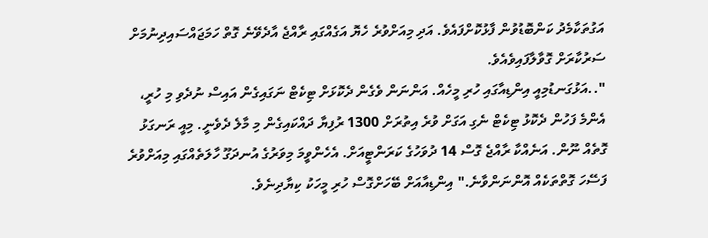އަގުތަކާމެދު ކަންބޮޑުވުން ފާޅުކޮށްފައެވެ. އަދި މިއަށްވުރެ ހެޔޮ އަގެއްގައި ރާއްޖެ އާދެވޭނެ ގޮތް ހަމަޖައްސައިދިނުމަށް ސަރުކާރަށް ގޮވާލާފައިވެއެވެ.
"..އަޅުގަނޑުމިއީ އިންޑިއާގައި ހުރި މީހެއް. އަންނަން ވެގެން ދެކޮޅަށް ޓިކެޓް ނަގައިގެން އައިސް ނުދެވި މި ހުރީ، އެންމެ ފަހުން ދެކޮޅު ޓިކެޓް ނެގި އަގަށް ވުރެ އިތުރަށް 1300 ރުފިޔާ ދައްކައިގެން މި މާލެ ދެވެނީ. މިއީ ރަނގަޅު ގޮތެއް ނޫން. އަނެއްކާ ރާއްޖެ ގޮސް 14 ދުވަހުގެ ކަރަންޓީއަށް. އެހެންވީމަ މިވަރުގެ އުނދަގޫ ހާލަތެއްގައި މިއަށްވުރެ ފަސޭހަ ގޮތްތަކެއް އޮންނަންވާނެ." އިންޑިއާއަށް ބޭހަށްގޮސް ހުރި މީހަކު ކިޔާދިނެވެ.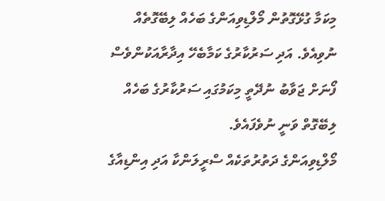މިކަމާ ގުޅޭގޮތުން މޯލްޑިވިއަންގެ ބަހެއް ލިބޭގޮތެއް ނުވިއެވެ. އަދި ސަރުކާރުގެ ކަމާބެހޭ އިދާރާއަކުންވެސް ފޯނަށް ޖަވާބު ނުދޭތީ މިކަމުގައި ސަރުކާރުގެ ބަހެއް ލިބޭގޮތް ވަނީ ނުވެފައެވެ.
މޯލްޑިވިއަންގެ ދަތުރުތަކެއް ސްރީލަންކާ އަދި އިންޑިއާގެ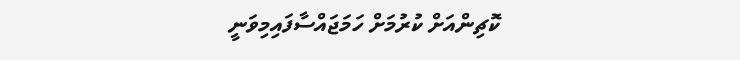ކޮޗިންއަށް ކުރުމަށް ހަމަޖައްސާފައިމިވަނީ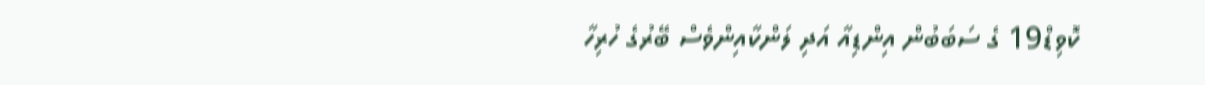ކޮވިޑް19 ގެ ސަބަބުން އިންޑިއާ އަދި ލަންކާއިންވެސް ބޭރުގެ ހުރިހާ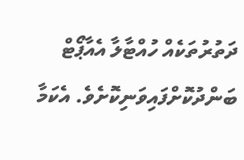ދަތުރުތަކެއް ހުއްޓާލާ އެއާޕޯޓް ބަންދުކޮށްފައިވަނިކޮށެވެ. އެކަމާ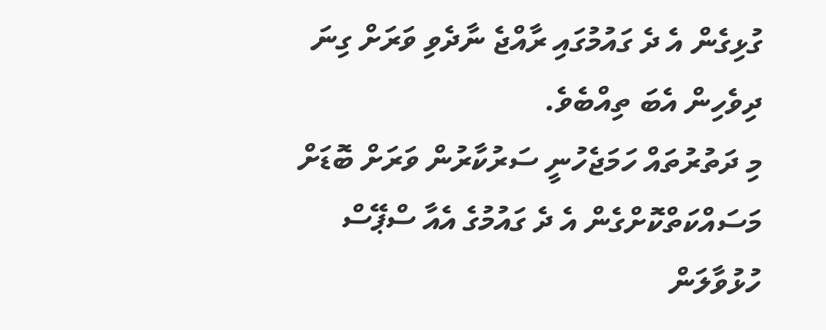ގުޅިގެން އެ ދެ ގައުމުގައި ރާއްޖެ ނާދެވި ވަރަށް ގިނަ ދިވެހިން އެބަ ތިއްބެވެ.
މި ދަތުރުތައް ހަމަޖެހުނީ ސަރުކާރުން ވަރަށް ބޮޑަށް މަސައްކަތްކޮށްގެން އެ ދެ ގައުމުގެ އެއާ ސްޕޭސް ހުޅުވާލަން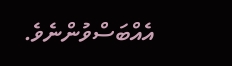އެއްބަސްވުންނެވެ.